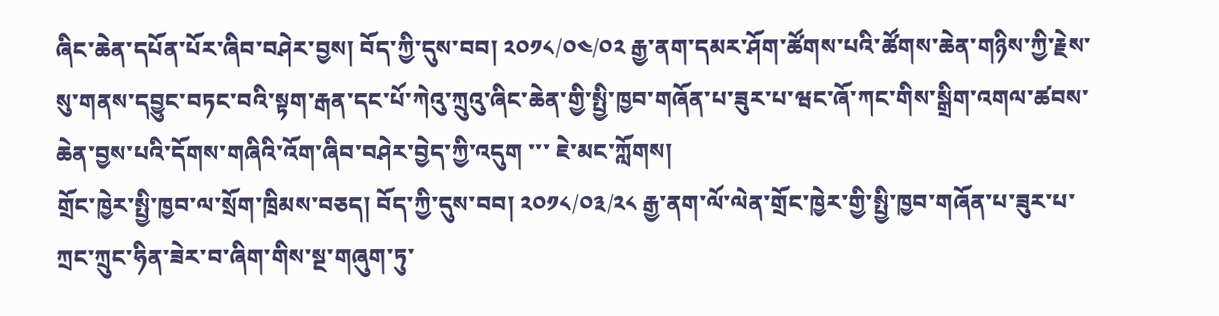ཞིང་ཆེན་དཔོན་པོར་ཞིབ་བཤེར་བྱས། བོད་ཀྱི་དུས་བབ། ༢༠༡༨/༠༤/༠༢ རྒྱ་ནག་དམར་ཤོག་ཚོགས་པའི་ཚོགས་ཆེན་གཉིས་ཀྱི་རྗེས་སུ་གནས་དབྱུང་བཏང་བའི་སྟག་རྒན་དང་པོ་ཀེའུ་ཀྲུའུ་ཞིང་ཆེན་གྱི་སྤྱི་ཁྱབ་གཞོན་པ་ཟུར་པ་ཝང་ཞོ་ཀང་གིས་སྒྲིག་འགལ་ཚབས་ཆེན་བྱས་པའི་དོགས་གཞིའི་འོག་ཞིབ་བཤེར་བྱེད་ཀྱི་འདུག ་་་ ཇེ་མང་ཀློགས།
གྲོང་ཁྱེར་སྤྱི་ཁྱབ་ལ་སྲོག་ཁྲིམས་བཅད། བོད་ཀྱི་དུས་བབ། ༢༠༡༨/༠༣/༢༨ རྒྱ་ནག་ལོ་ལེན་གྲོང་ཁྱེར་གྱི་སྤྱི་ཁྱབ་གཞོན་པ་ཟུར་པ་ཀྲང་ཀྲུང་ཧིན་ཟེར་བ་ཞིག་གིས་སྔ་གཞུག་ཏུ་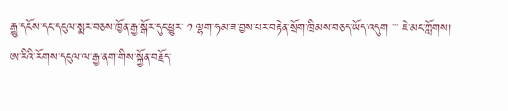རྒྱུ་དངོས་དང་དངུལ་སྨར་བཅས་ཁྱོན་རྒྱ་སྒོར་དུང་ཕྱུར་ ༡ ལྷག་ཧམ་ཟ་བྱས་པར་བརྟེན་སྲོག་ཁྲིམས་བཅད་ཡོད་འདུག ་་་ ཇེ་མང་ཀློགས།
ཨ་རིའི་རོགས་དངུལ་ལ་རྒྱ་ནག་གིས་སྐྱོན་བརྗོད་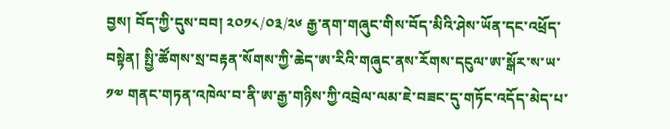བྱས། བོད་ཀྱི་དུས་བབ། ༢༠༡༨/༠༣/༢༦ རྒྱ་ནག་གཞུང་གིས་བོད་མིའི་ཤེས་ཡོན་དང་འཕྲོད་བསྟེན། སྤྱི་ཚོགས་སྲ་བརྟན་སོགས་ཀྱི་ཆེད་ཨ་རིའི་གཞུང་ནས་རོགས་དངུལ་ཨ་སྒོར་ས་ཡ་ ༡༧ གནང་གཏན་འཁེལ་བ་ནི་ཨ་རྒྱ་གཉིས་ཀྱི་འབྲེལ་ལམ་ཇེ་བཟང་དུ་གཏོང་འདོད་མེད་པ་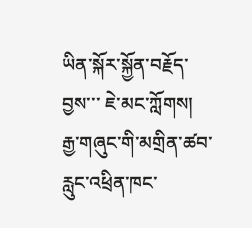ཡིན་སྐོར་སྐྱོན་བརྗོད་བྱས་་་ ཇེ་མང་ཀློགས།
རྒྱ་གཞུང་གི་མགྲིན་ཚབ་རླུང་འཕྲིན་ཁང་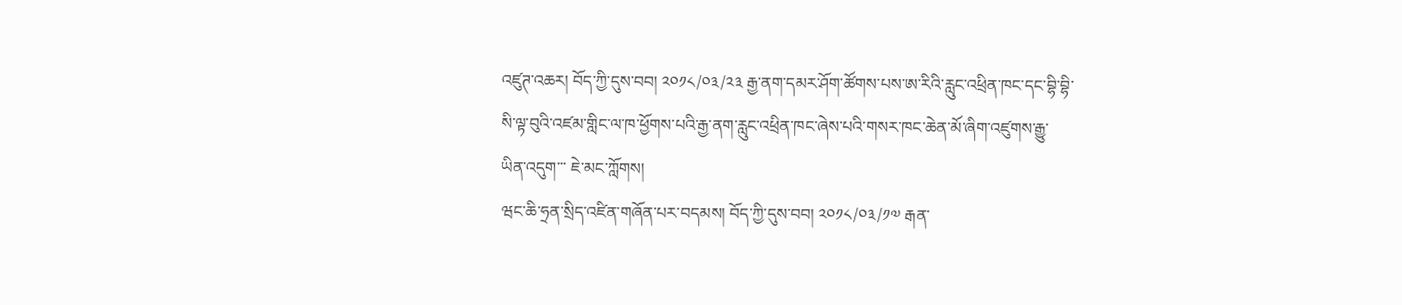འཛུཊ་འཆར། བོད་ཀྱི་དུས་བབ། ༢༠༡༨/༠༣/༢༣ རྒྱ་ནག་དམར་ཤོག་ཚོགས་པས་ཨ་རིའི་རླུང་འཕྲིན་ཁང་དང་བྷི་བྷི་སི་ལྟ་བུའི་འཛམ་གླིང་ལ་ཁ་ཕྱོགས་པའི་རྒྱ་ནག་རླུང་འཕྲིན་ཁང་ཞེས་པའི་གསར་ཁང་ཆེན་མོ་ཞིག་འཛུགས་རྒྱུ་ཡིན་འདུག་་་ ཇེ་མང་ཀློགས།
ཝང་ཆི་ཧྲན་སྲིད་འཛིན་གཞོན་པར་བདམས། བོད་ཀྱི་དུས་བབ། ༢༠༡༨/༠༣/༡༧ རྒན་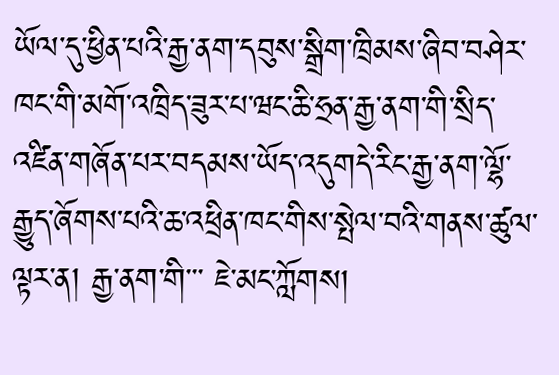ཡོལ་དུ་ཕྱིན་པའི་རྒྱ་ནག་དབུས་སྒྲིག་ཁྲིམས་ཞིབ་བཤེར་ཁང་གི་མགོ་འཁྲིད་ཟུར་པ་ཝང་ཆི་ཧྲན་རྒྱ་ནག་གི་སྲིད་འཛིན་གཞོན་པར་བདམས་ཡོད་འདུགདེ་རིང་རྒྱ་ནག་ལྷོ་རྒྱུད་ཞོགས་པའི་ཆ་འཕྲིན་ཁང་གིས་སྤེལ་བའི་གནས་ཚུལ་ལྟར་ན། རྒྱ་ནག་གི་་་ ཇེ་མང་ཀློགས།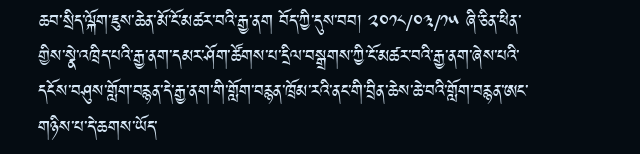ཆབ་སྲིད་ལྐོག་ཇུས་ཆེན་མོ་ངོ་མཚར་བའི་རྒྱ་ནག བོད་ཀྱི་དུས་བབ། ༢༠༡༨/༠༣/༡༥ ཞི་ཅིན་ཕིན་གྱིས་སྣེ་འཁྲིད་པའི་རྒྱ་ནག་དམར་ཤོག་ཚོགས་པ་དྲིལ་བསྒྲགས་ཀྱི་ངོ་མཚར་བའི་རྒྱ་ནག་ཞེས་པའི་དངོས་བཤུས་གློག་བརྙན་དེ་རྒྱ་ནག་གི་གློག་བརྙན་ཁྲོམ་རའི་ནང་གི་བྲིན་ཆེས་ཆེ་བའི་གློག་བརྙན་ཨང་གཉིས་པ་དེ་ཆགས་ཡོད་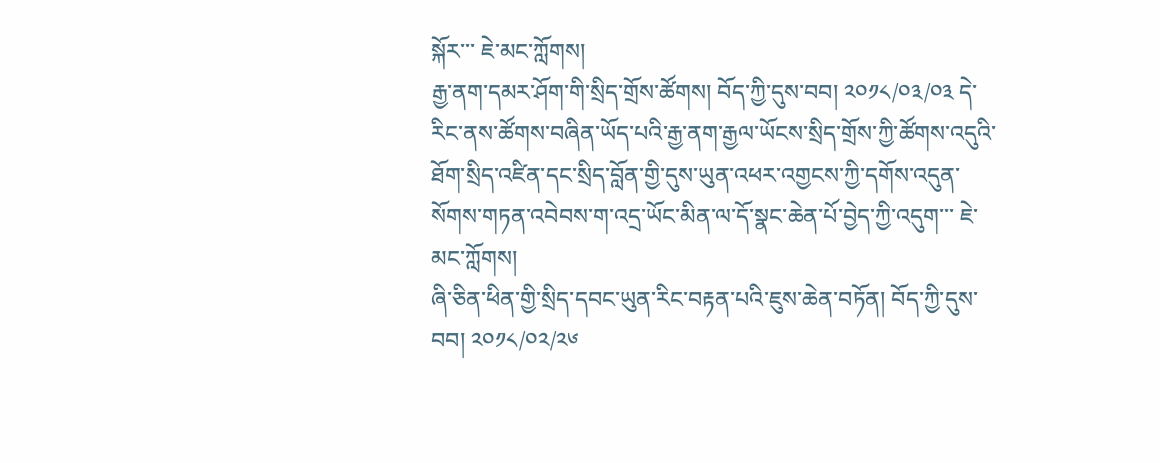སྐོར་་་ ཇེ་མང་ཀློགས།
རྒྱ་ནག་དམར་ཤོག་གི་སྲིད་གྲོས་ཚོགས། བོད་ཀྱི་དུས་བབ། ༢༠༡༨/༠༣/༠༣ དེ་རིང་ནས་ཚོགས་བཞིན་ཡོད་པའི་རྒྱ་ནག་རྒྱལ་ཡོངས་སྲིད་གྲོས་ཀྱི་ཚོགས་འདུའི་ཐོག་སྲིད་འཛིན་དང་སྲིད་བློན་གྱི་དུས་ཡུན་འཕར་འགྱངས་ཀྱི་དགོས་འདུན་སོགས་གཏན་འབེབས་ག་འདྲ་ཡོང་མིན་ལ་དོ་སྣང་ཆེན་པོ་བྱེད་ཀྱི་འདུག་་་ ཇེ་མང་ཀློགས།
ཞི་ཅིན་ཕིན་གྱི་སྲིད་དབང་ཡུན་རིང་བརྟན་པའི་ཇུས་ཆེན་བཏོན། བོད་ཀྱི་དུས་བབ། ༢༠༡༨/༠༢/༢༦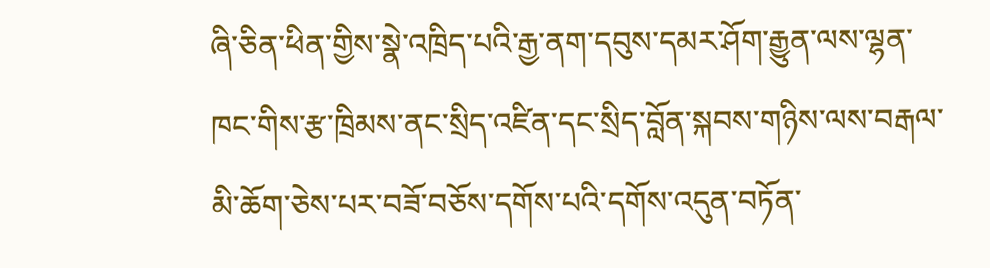ཞི་ཅིན་ཕིན་གྱིས་སྣེ་འཁྲིད་པའི་རྒྱ་ནག་དབུས་དམར་ཤོག་རྒྱུན་ལས་ལྷན་ཁང་གིས་རྩ་ཁྲིམས་ནང་སྲིད་འཛིན་དང་སྲིད་བློན་སྐབས་གཉིས་ལས་བརྒལ་མི་ཆོག་ཅེས་པར་བཟོ་བཅོས་དགོས་པའི་དགོས་འདུན་བཏོན་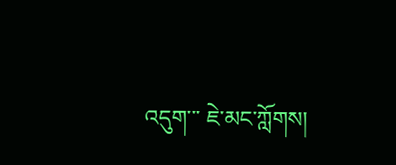འདུག་་་ ཇེ་མང་ཀློགས།